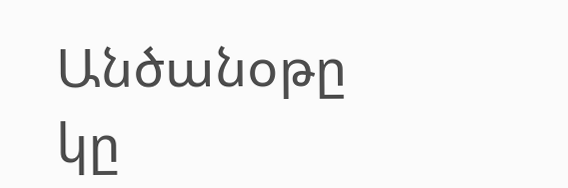Անծանօթը կը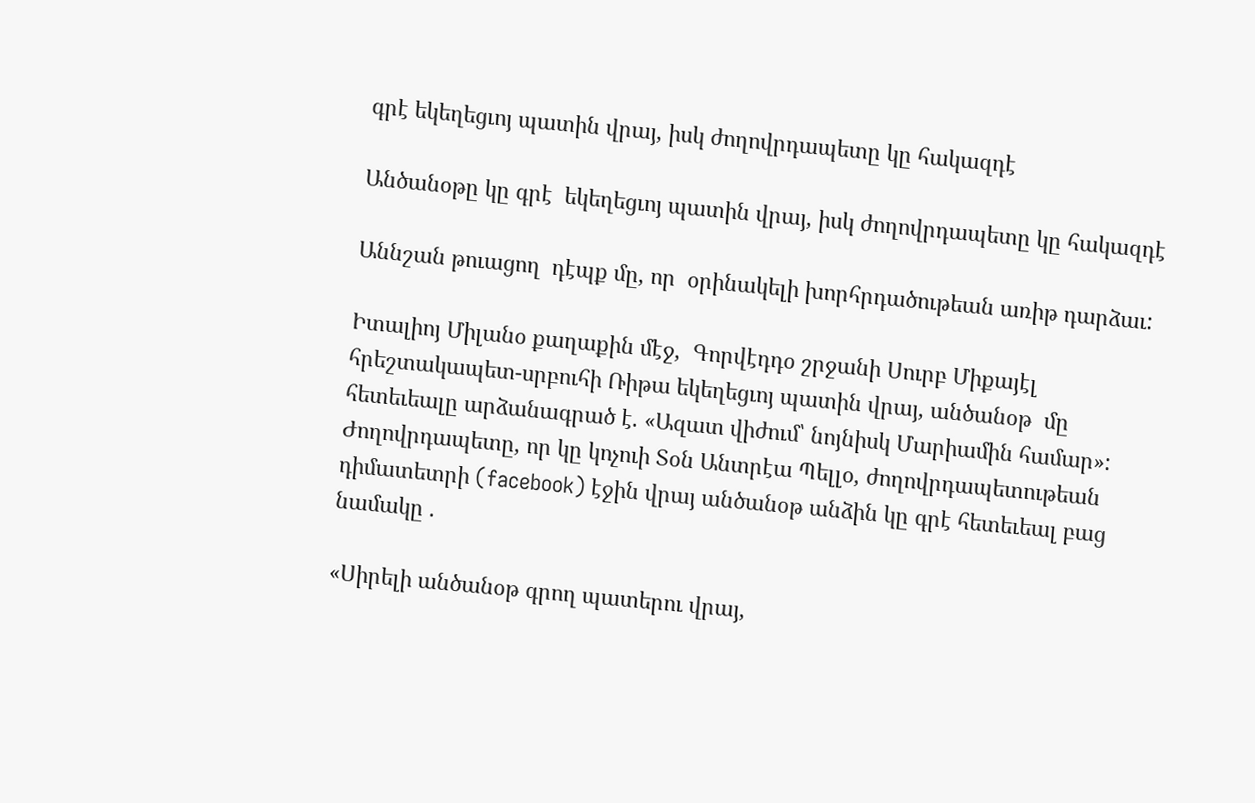գրէ եկեղեցւոյ պատին վրայ, իսկ ժողովրդապետը կը հակազդէ

Անծանօթը կը գրէ  եկեղեցւոյ պատին վրայ, իսկ ժողովրդապետը կը հակազդէ

Աննշան թուացող  դէպք մը, որ  օրինակելի խորհրդածութեան առիթ դարձաւ:

Իտալիոյ Միլանօ քաղաքին մէջ,  Գորվէդդօ շրջանի Սուրբ Միքայէլ հրեշտակապետ-սրբուհի Ռիթա եկեղեցւոյ պատին վրայ, անծանօթ  մը հետեւեալը արձանագրած է. «Ազատ վիժում՝ նոյնիսկ Մարիամին համար»: Ժողովրդապետը, որ կը կոչուի Տօն Անտրէա Պելլօ, ժողովրդապետութեան դիմատետրի (facebook) էջին վրայ անծանօթ անձին կը գրէ հետեւեալ բաց նամակը .

«Սիրելի անծանօթ գրող պատերու վրայ,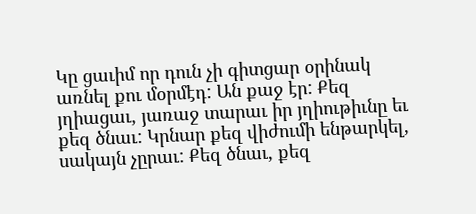Կը ցաւիմ որ դուն չի գիտցար օրինակ առնել քու մօրմէդ: Ան քաջ էր: Քեզ յղիացաւ, յառաջ տարաւ իր յղիութիւնը եւ քեզ ծնաւ: Կրնար քեզ վիժումի ենթարկել, սակայն չըրաւ: Քեզ ծնաւ, քեզ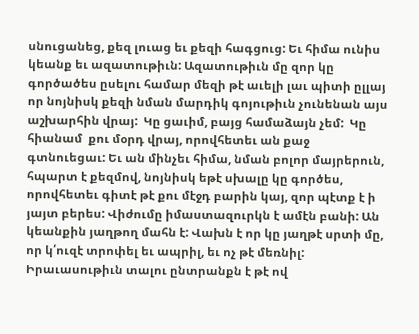սնուցանեց, քեզ լուաց եւ քեզի հագցուց: Եւ հիմա ունիս կեանք եւ ազատութիւն: Ազատութիւն մը զոր կը գործածես ըսելու համար մեզի թէ աւելի լաւ պիտի ըլլայ որ նոյնիսկ քեզի նման մարդիկ գոյութիւն չունենան այս աշխարհին վրայ:  Կը ցաւիմ, բայց համաձայն չեմ:  Կը  հիանամ  քու մօրդ վրայ, որովհետեւ ան քաջ գտնուեցաւ: Եւ ան մինչեւ հիմա, նման բոլոր մայրերուն, հպարտ է քեզմով, նոյնիսկ եթէ սխալը կը գործես, որովհետեւ գիտէ թէ քու մէջդ բարին կայ, զոր պէտք է ի յայտ բերես: Վիժումը իմաստազուրկն է ամէն բանի: Ան  կեանքին յաղթող մահն է: Վախն է որ կը յաղթէ սրտի մը, որ կ՛ուզէ տրոփել եւ ապրիլ, եւ ոչ թէ մեռնիլ: Իրաւասութիւն տալու ընտրանքն է թէ ով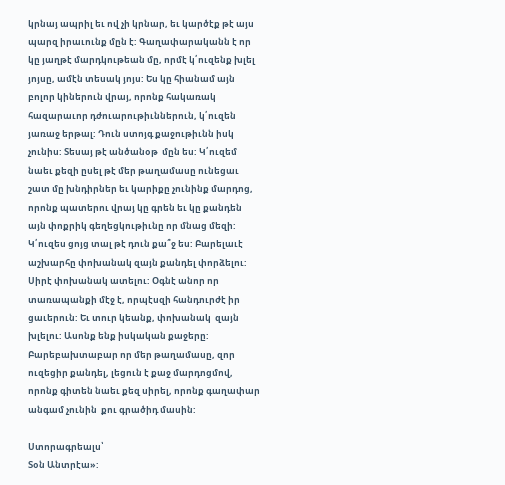կրնայ ապրիլ եւ ով չի կրնար, եւ կարծէք թէ այս պարզ իրաւունք մըն է: Գաղափարականն է որ կը յաղթէ մարդկութեան մը, որմէ կ՛ուզենք խլել յոյսը, ամէն տեսակ յոյս: Ես կը հիանամ այն բոլոր կիներուն վրայ, որոնք հակառակ հազարաւոր դժուարութիւններուն, կ՛ուզեն յառաջ երթալ: Դուն ստոյգ քաջութիւնն իսկ չունիս: Տեսայ թէ անծանօթ  մըն ես: Կ՛ուզեմ նաեւ քեզի ըսել թէ մեր թաղամասը ունեցաւ շատ մը խնդիրներ եւ կարիքը չունինք մարդոց, որոնք պատերու վրայ կը գրեն եւ կը քանդեն այն փոքրիկ գեղեցկութիւնը որ մնաց մեզի: Կ՛ուզես ցոյց տալ թէ դուն քա՞ջ ես: Բարելաւէ աշխարհը փոխանակ զայն քանդել փորձելու: Սիրէ փոխանակ ատելու: Օգնէ անոր որ տառապանքի մէջ է, որպէսզի հանդուրժէ իր ցաւերուն: Եւ տուր կեանք, փոխանակ  զայն խլելու: Ասոնք ենք իսկական քաջերը: Բարեբախտաբար որ մեր թաղամասը, զոր ուզեցիր քանդել, լեցուն է քաջ մարդոցմով, որոնք գիտեն նաեւ քեզ սիրել, որոնք գաղափար  անգամ չունին  քու գրածիդ մասին:

Ստորագրեալս՝
Տօն Անտրէա»: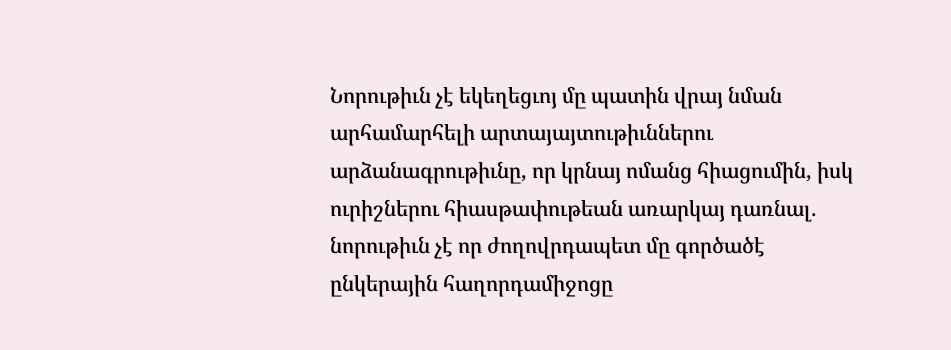Նորութիւն չէ եկեղեցւոյ մը պատին վրայ նման արհամարհելի արտայայտութիւններու արձանագրութիւնը, որ կրնայ ոմանց հիացումին, իսկ ուրիշներու հիասթափութեան առարկայ դառնալ. նորութիւն չէ որ ժողովրդապետ մը գործածէ ընկերային հաղորդամիջոցը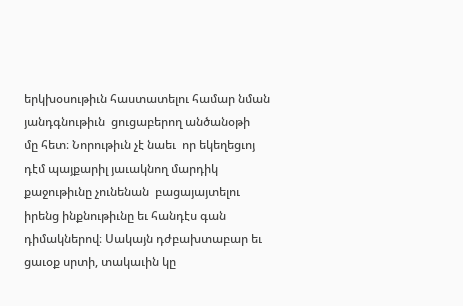երկխօսութիւն հաստատելու համար նման յանդգնութիւն  ցուցաբերող անծանօթի   մը հետ։ Նորութիւն չէ նաեւ  որ եկեղեցւոյ դէմ պայքարիլ յաւակնող մարդիկ քաջութիւնը չունենան  բացայայտելու իրենց ինքնութիւնը եւ հանդէս գան դիմակներով։ Սակայն դժբախտաբար եւ ցաւօք սրտի, տակաւին կը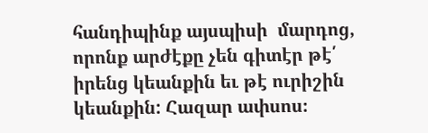հանդիպինք այսպիսի  մարդոց, որոնք արժէքը չեն գիտէր թէ՛ իրենց կեանքին եւ թէ ուրիշին կեանքին: Հազար ափսոս։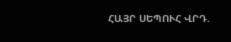ՀԱՅՐ ՍԵՊՈՒՀ ՎՐԴ.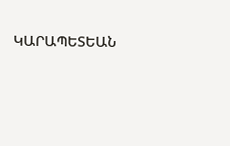ԿԱՐԱՊԵՏԵԱՆ